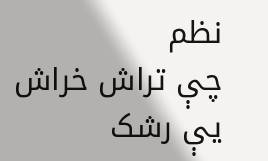نظم
چې تراش خراش يې رشک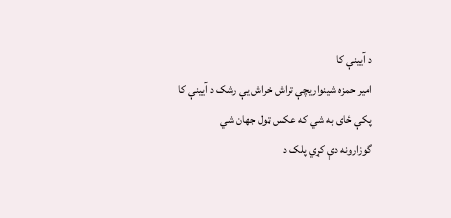د آيينې کا
امیر حمزه شینواریچې تراش خراش يې رشک د آيينې کا
پکې ځای به شي که عکس ټول جهان شي
گوزارونه دې کړي پلک د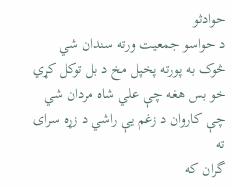حوادثو
د حواسو جمعيت ورته سندان شي
څوک به پورته پخپل مخ د بل توکل کړي
خو بس هغه چې علي شاه مردان شي
چې کاروان د زغم يې راشي د زړه سرای ته
گران که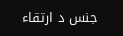جنس د ارتقاء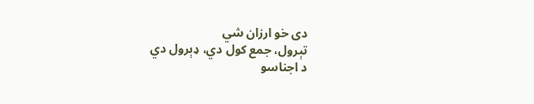دی خو ارزان شي
تېرول، جمع کول دي، ډېرول دي
د اجناسو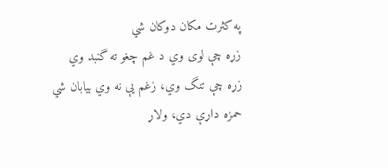په کثرت مکان دوکان شي
زړه چې لوی وي د غم چغو ته گنبد وي
زړه چې تنگ وي، زغم يې نه وي بيابان شي
حمزه داړې دي، ولاړ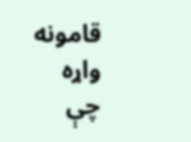قامونه واړه
چې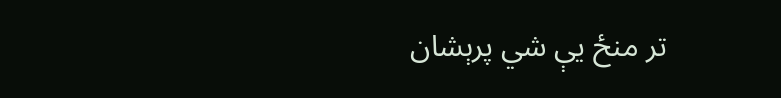تر منځ يې شي پرېشان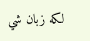لکه زبان شي